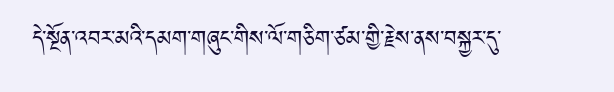དེ་སྔོན་འབར་མའི་དམག་གཞུང་གིས་ལོ་གཅིག་ཙམ་གྱི་རྗེས་ནས་བསྐྱར་དུ་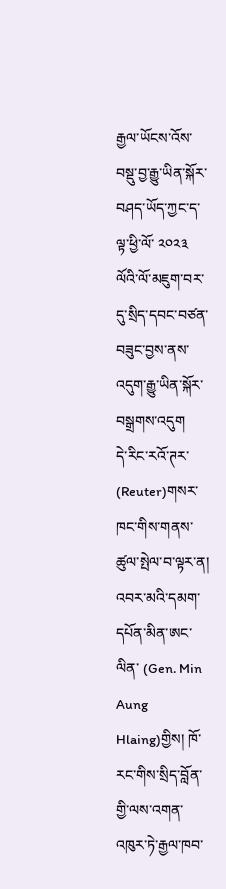རྒྱལ་ཡོངས་འོས་བསྡུ་བྱ་རྒྱུ་ཡིན་སྐོར་བཤད་ཡོད་ཀྱང་ད་ལྟ་ཕྱི་ལོ་ ༢༠༢༣ ལོའི་ལོ་མཇུག་བར་དུ་སྲིད་དབང་བཙན་བཟུང་བྱས་ནས་འདུག་རྒྱུ་ཡིན་སྐོར་བསྒྲགས་འདུག
དེ་རིང་རའོ་ཊར་ (Reuter)གསར་ཁང་གིས་གནས་ཚུལ་སྤེལ་བ་ལྟར་ན། འབར་མའི་དམག་དཔོན་མིན་ཨང་ལིན་ (Gen. Min Aung Hlaing)གྱིས། ཁོ་རང་གིས་སྲིད་བློན་གྱི་ལས་འགན་འཁུར་ཏེ་རྒྱལ་ཁབ་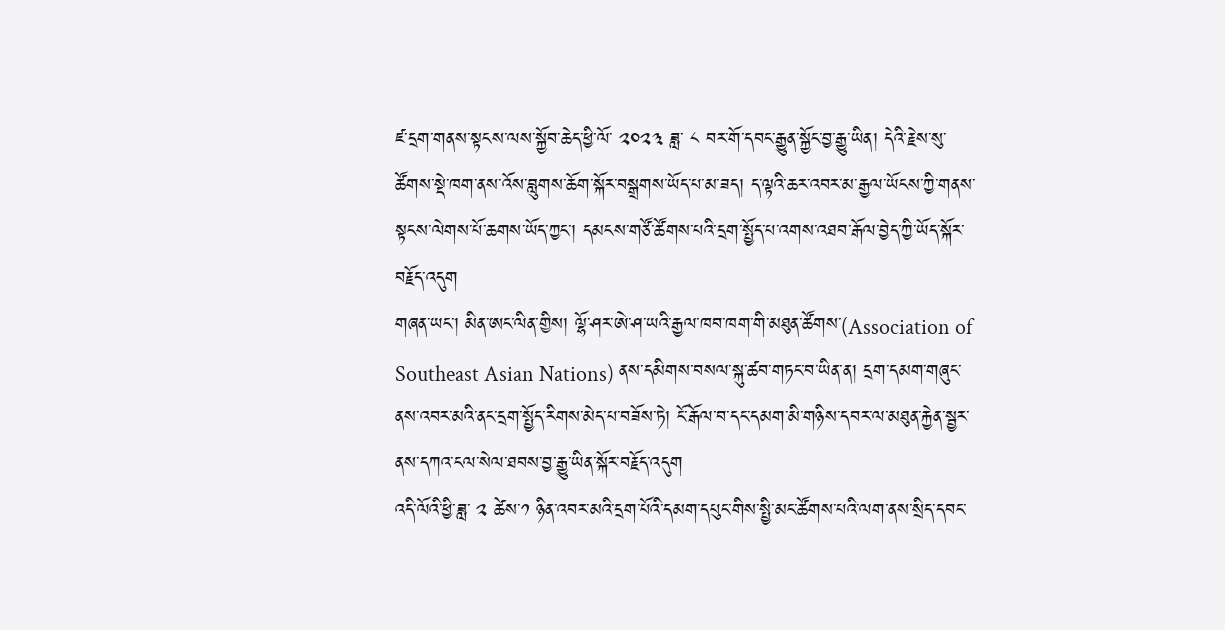ཛ་དྲག་གནས་སྟངས་ལས་སྐྱོབ་ཆེད་ཕྱི་ལོ་ ༢༠༢༣ ཟླ་ ༨ བར་གོ་དབང་རྒྱུན་སྐྱོང་བྱ་རྒྱུ་ཡིན། དེའི་རྗེས་སུ་ཚོགས་སྡེ་ཁག་ནས་འོས་བླུགས་ཆོག་སྐོར་བསྒྲགས་ཡོད་པ་མ་ཟད། ད་ལྟའི་ཆར་འབར་མ་རྒྱལ་ཡོངས་ཀྱི་གནས་སྟངས་ལེགས་པོ་ཆགས་ཡོད་ཀྱང་། དམངས་གཙོ་ཚོགས་པའི་དྲག་སྤྱོད་པ་འགས་འཐབ་རྒོལ་བྱེད་ཀྱི་ཡོད་སྐོར་བརྗོད་འདུག
གཞན་ཡང་། མིན་ཨང་ལིན་གྱིས། ལྷོ་ཤར་ཨེ་ཤ་ཡའི་རྒྱལ་ཁབ་ཁག་གི་མཐུན་ཚོགས་(Association of Southeast Asian Nations) ནས་དམིགས་བསལ་སྐུ་ཚབ་གཏང་བ་ཡིན་ན། དྲག་དམག་གཞུང་ནས་འབར་མའི་ནང་དྲག་སྤྱོད་རིགས་མེད་པ་བཟོས་ཏེ། ངོ་རྒོལ་བ་དང་དམག་མི་གཉིས་དབར་ལ་མཐུན་རྐྱེན་སྦྱར་ནས་དཀའ་ངལ་སེལ་ཐབས་བྱ་རྒྱུ་ཡིན་སྐོར་བརྗོད་འདུག
འདི་ལོའི་ཕྱི་ཟླ་ ༢ ཚེས་༡ ཉིན་འབར་མའི་དྲག་པོའི་དམག་དཔུང་གིས་སྤྱི་མང་ཚོགས་པའི་ལག་ནས་སྲིད་དབང་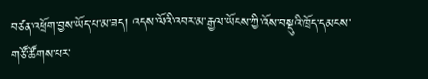བཙན་འཕྲོག་བྱས་ཡོད་པ་མ་ཟད། འདས་ལོའི་འབར་མ་རྒྱལ་ཡོངས་ཀྱི་འོས་བསྡུའི་ཁྲོད་དམངས་གཙོ་ཚོགས་པར་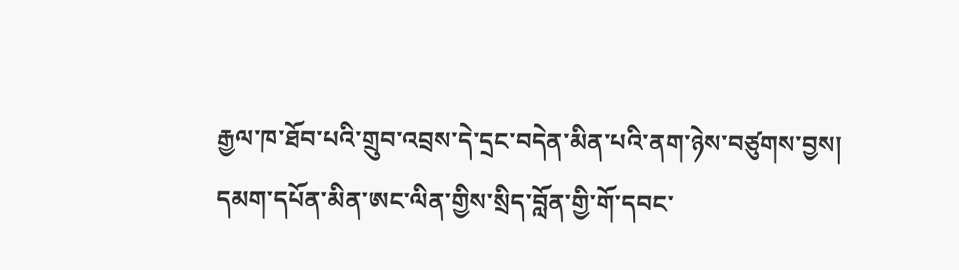རྒྱལ་ཁ་ཐོབ་པའི་གྲུབ་འབྲས་དེ་དྲང་བདེན་མིན་པའི་ནག་ཉེས་བཙུགས་བྱས། དམག་དཔོན་མིན་ཨང་ལིན་གྱིས་སྲིད་བློན་གྱི་གོ་དབང་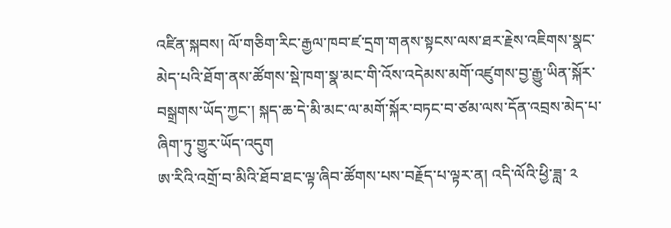འཛིན་སྐབས། ལོ་གཅིག་རིང་རྒྱལ་ཁབ་ཛ་དྲག་གནས་སྟངས་ལས་ཐར་རྗེས་འཇིགས་སྣང་མེད་པའི་ཐོག་ནས་ཚོགས་སྡེ་ཁག་སྣ་མང་གི་འོས་འདེམས་མགོ་འཛུགས་བྱ་རྒྱུ་ཡིན་སྐོར་བསྒྲགས་ཡོད་ཀྱང་། སྐད་ཆ་དེ་མི་མང་ལ་མགོ་སྐོར་བཏང་བ་ཙམ་ལས་དོན་འབྲས་མེད་པ་ཞིག་ཏུ་གྱུར་ཡོད་འདུག
ཨ་རིའི་འགྲོ་བ་མིའི་ཐོབ་ཐང་ལྟ་ཞིབ་ཚོགས་པས་བརྗོད་པ་ལྟར་ན། འདི་ལོའི་ཕྱི་ཟླ་ ༢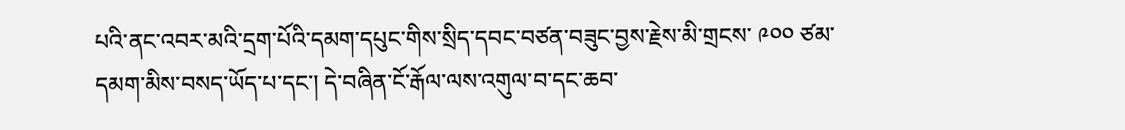པའི་ནང་འབར་མའི་དྲག་པོའི་དམག་དཔུང་གིས་སྲིད་དབང་བཙན་བཟུང་བྱས་རྗེས་མི་གྲངས་ ༩༠༠ ཙམ་དམག་མིས་བསད་ཡོད་པ་དང་། དེ་བཞིན་ངོ་རྒོལ་ལས་འགུལ་བ་དང་ཆབ་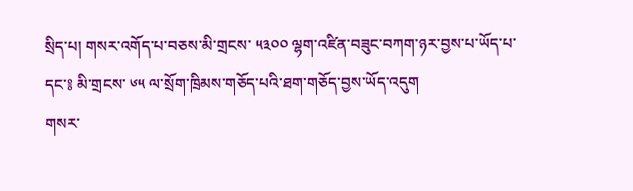སྲིད་པ། གསར་འགོད་པ་བཅས་མི་གྲངས་ ༥༣༠༠ ལྷག་འཛིན་བཟུང་བཀག་ཉར་བྱས་པ་ཡོད་པ་དང་༔ མི་གྲངས་ ༦༥ ལ་སྲོག་ཁྲིམས་གཅོད་པའི་ཐག་གཅོད་བྱས་ཡོད་འདུག
གསར་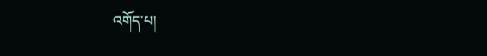འགོད་པ།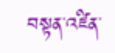བསྟན་འཛིན་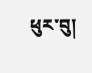ཕུར་བུ།